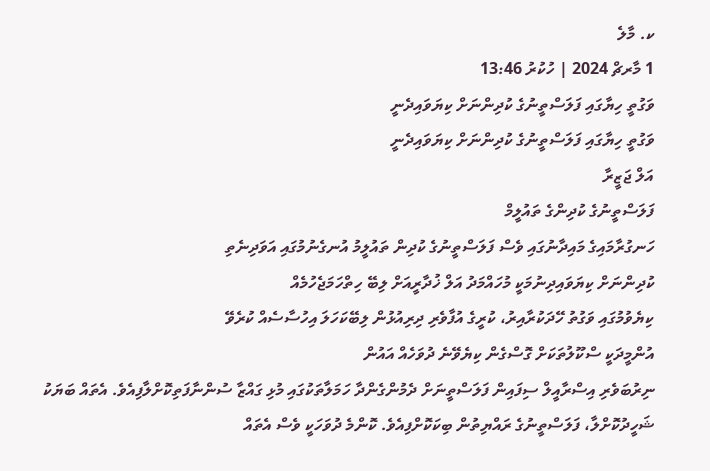ކ. މާލެ
1 މާރޗް 2024 | ހުކުރު 13:46
ވަގުތީ ހިޔާގައި ފަލަސްތީނުގެ ކުދިންނަށް ކިޔަވައިދެނީ
ވަގުތީ ހިޔާގައި ފަލަސްތީނުގެ ކުދިންނަށް ކިޔަވައިދެނީ
އަލް ޖަޒީރާ
ފަލަސްތީނުގެ ކުދިންގެ ތައުލީމް
ހަނގުރާމައިގެ މައިދާނުގައި ވެސް ފަލަސްތީނުގެ ކުދިން ތައުލީމު އުނގެނުމުގައި އަވަދިނެތި
ކުދިންނަށް ކިޔަވައިދިނުމަކީ މުހައްމަދު އަލް ޚުދާރީއަށް ލިބޭ ހިތްހަމަޖެހުމެއް
ކިޔެވުމުގައި ވަގުތު ހޭދަކުރާއިރު، ކުރީގެ އުފާވެރި ދިރިއުޅުން ލިބޭކަހަލަ އިހުސާސެއް ކުރެވޭ
އުންމީދަކީ ސްކޫލުތަކަށް ގޮސްގެން ކިޔެވޭނެ ދުވަހެއް އައުން
ނިރުބަވެރި އިސްރާއީލް ސިފައިން ފަލަސްތީނަށް ދެމުންގެންދާ ހަމަލާތަކުގައި މުޅި ގައްޒާ ސުންނާފަތިކޮށްލާފިއެވެ. އެތައް ބަޔަކު ޝަހީދުކޮށްލާ، ފަލަސްތީނުގެ ރައްޔިތުން ބިކަކޮށްފިއެވެ. ކޮންމެ ދުވަހަކީ ވެސް އެތައް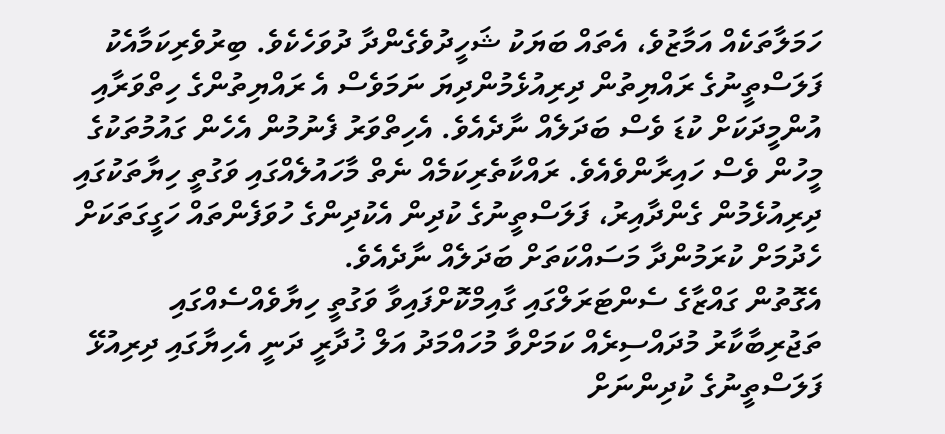ހަމަލާތަކެއް އަމާޒުވެ، އެތައް ބަޔަކު ޝަހީދުވެގެންދާ ދުވަހެކެވެ. ބިރުވެރިކަމާއެކު ފަލަސްތީނުގެ ރައްޔިތުން ދިރިއުޅެމުންދިޔަ ނަމަވެސް އެ ރައްޔިތުންގެ ހިތްވަރާއި އުންމީދަކަށް ކުޑަ ވެސް ބަދަލެއް ނާދެއެވެ. އެހިތްވަރު ފެނުމުން އެހެން ގައުމުތަކުގެ މީހުން ވެސް ހައިރާންވެއެވެ. ރައްކާތެރިކަމެއް ނެތް މާހައުލެއްގައި ވަގުތީ ހިޔާތަކުގައި ދިރިއުޅެމުން ގެންދާއިރު، ފަލަސްތީނުގެ ކުދިން އެކުދިންގެ ހުވަފެންތައް ހަގީގަތަކަށް ހެދުމަށް ކުރަމުންދާ މަސައްކަތަށް ބަދަލެއް ނާދެއެވެ.
އެގޮތުން ގައްޒާގެ ސެންޓަރަލްގައި ގާއިމްކޮށްފައިވާ ވަގުތީ ހިޔާވެއްސެއްގައި ތަޖުރިބާކާރު މުދައްސިރެއް ކަމަށްވާ މުހައްމަދު އަލް ޚުދާރީ ދަނީ އެހިޔާގައި ދިރިއުޅޭ ފަލަސްތީނުގެ ކުދިންނަށް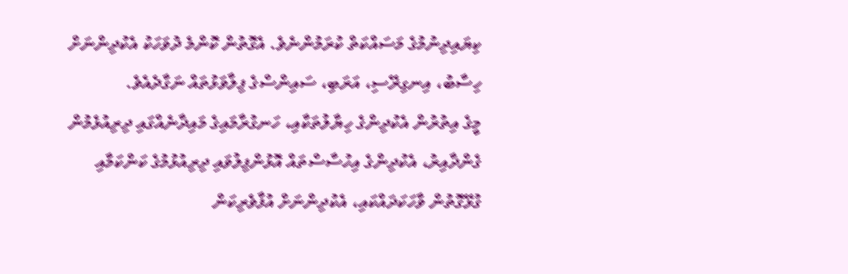ކިޔައިދިނުމުގެ މަސައްކަތް ކުރަމުންނެވެ. އެގޮތުން ކޮންމެ ދުވަހަކު އެކުދިންނަށް ހިސާބު، އިނގިރޭސި، އަރަބި، ސައިންސްގެ ފިލާވަޅުތައް ނަގާދެއެވެ.
މީގެ އިތުރުން އެކުދިންގެ ހިޔާލުތަކާއި، ހަނގުރާމައިގެ މައިދާނެއްގައި ދިރިއުޅެމުން ގެންދާއިރު، އެކުދިންގެ އިހުސާސްތައް އޮޅުންފިލުވައި ދިރިއުޅުމުގެ ކަންކަމާއި ގުޅޭގޮތުން ވާހަކަދައްކައި، އެކުދިންނަށް އުފާވެރިކަން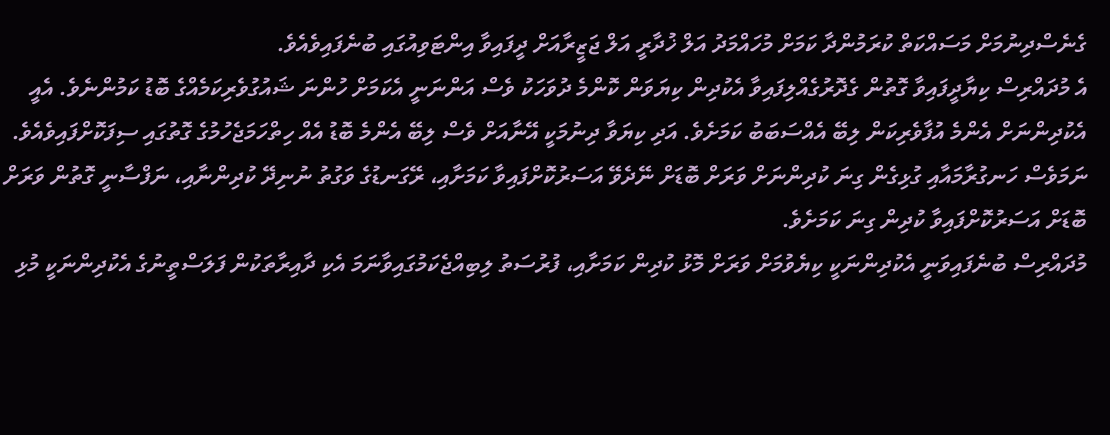ގެނެސްދިނުމަށް މަސައްކަތް ކުރަމުންދާ ކަމަށް މުހައްމަދު އަލް ޚުދާރީ އަލް ޖަޒީރާއަށް ދީފައިވާ އިންޓަވިއުގައި ބުނެފައިވެއެވެ.
އެ މުދައްރިސް ކިޔާދީފައިވާ ގޮތުން ގެދޮރުގެއްލިފައިވާ އެކުދިން ކިޔަވަން ކޮންމެ ދުވަހަކު ވެސް އަންނަނީ އެކަމަށް ހުންނަ ޝައުގުވެރިކަމެއްގެ ބޮޑު ކަމުންނެވެ. އެއީ އެކުދިންނަށް އެންމެ އުފާވެރިކަން ލިބޭ އެއްސަބަބު ކަމަށެވެ. އަދި ކިޔަވާ ދިނުމަކީ އޭނާއަށް ވެސް ލިބޭ އެންމެ ބޮޑު އެއް ހިތްހަމަޖެހުމުގެ ގޮތުގައި ސިފަކޮށްފައިވެއެވެ. ނަމަވެސް ހަނގުރާމައާއި ގުޅިގެން ގިނަ ކުދިންނަށް ވަރަށް ބޮޑަށް ނޭދެވޭ އަސަރުކޮށްފައިވާ ކަމަށާއި، ރޭގަނޑުގެ ވަގުތު ނުނިދޭ ކުދިންނާއި، ނަފްސާނީ ގޮތުން ވަރަށް ބޮޑަށް އަސަރުކޮށްފައިވާ ކުދިން ގިނަ ކަމަށެވެ.
މުދައްރިސް ބުނެފައިވަނީ އެކުދިންނަކީ ކިޔެވުމަށް ވަރަށް މޮޅު ކުދިން ކަމަށާއި، ފުރުސަތު ލިބިއްޖެކަމުގައިވާނަމަ އެކި ދާއިރާތަކުން ފަލަސްތީނުގެ އެކުދިންނަކީ މުޅި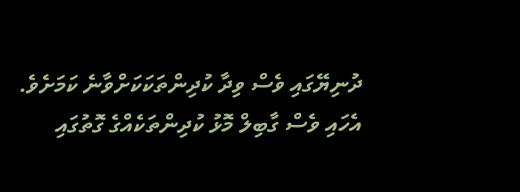ދުނިޔޭގައި ވެސް ވިދާ ކުދިންތަކަކަށްވާނެ ކަމަށެވެ. އެހައި ވެސް ގާބިލް މޮޅު ކުދިންތަކެއްގެ ގޮތުގައި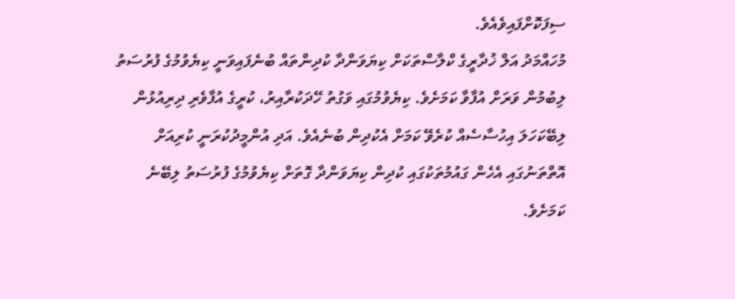ސިފަކޮށްފައިވެއެވެ.
މުހައްމަދު އަލް ޚުދާރީގެ ކްލާސްތަކަށް ކިޔަވަންދާ ކުދިންތައް ބުނެފައިވަނީ ކިޔެވުމުގެ ފުރުސަތު ލިބުމުން ވަރަށް އުފާވާ ކަމަށެވެ. ކިޔެވުމުގައި ވަގުތު ހޭދަކުރާއިރު، ކުރީގެ އުފާވެރި ދިރިއުޅުން ލިބޭކަހަލަ އިހުސާސެއް ކުރެވޭ ކަމަށް އެކުދިން ބުނެއެވެ. އަދި އުންމީދުކުރަނީ ކުރިއަށް އޮތްތަނުގައި އެހެން ގައުމުތަކުގައި ކުދިން ކިޔަވަންދާ ގޮތަށް ކިޔެވުމުގެ ފުރުސަތު ލިބޭނެ ކަމަށެވެ.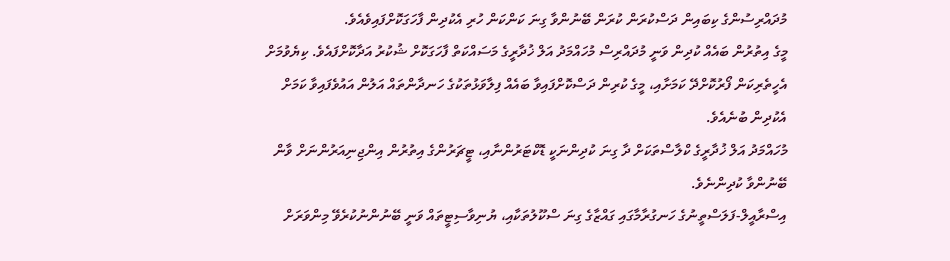މުދައްރިސުންގެ ކިބައިން ދަސްކުރަން ކުރަން ބޭނުންވާ ގިނަ ކަންކަން ހުރި އެކުދިން ފާހަގަކޮށްފައިވެއެވެ.
މީގެ އިތުރުން ބައެއް ކުދިން ވަނީ މުދައްރިސް މުހައްމަދު އަލް ޚުދާރީގެ މަސައްކަތް ފާހަގަކޮށް ޝުކުރު އަދާކޮށްފައެވެ. ކިޔެވުމަށް އެހީތެރިކަން ފޯރުކޮށްދޭ ކަމަށާއި، މީގެ ކުރިން ދަސްކޮށްފައިވާ ބައެއް ފިލާވަޅުތަކުގެ ހަނދާންތައް އަލުން އައުވެފައިވާ ކަމަށް އެކުދިން ބުނެއެވެ.
މުހައްމަދު އަލް ޚުދާރީގެ ކްލާސްތަކަށް ދާ ގިނަ ކުދިންނަކީ ޑޮކްޓަރުންނާއި، ޓީޗަރުންގެ އިތުރުން އިންޖިނިއަރުންނަށް ވާން ބޭނުންވާ ކުދިންނެވެ.
އިސްރާއީލް-ފަލަސްތީނުގެ ހަނގުރާމާގައި ގައްޒާގެ ގިނަ ސްކޫލުތަކާއި، ޔުނިވާސިޓީތައް ވަނީ ބޭނުންނުކުރެވޭ މިންވަރަށް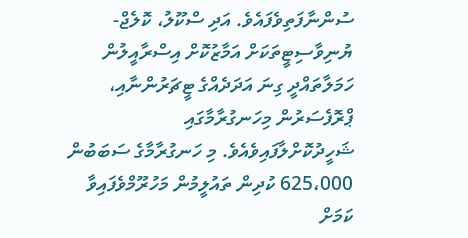ސުންނާފަތިވެފައެވެ. އަދި ސްކޫލު، ކޮލެޖް-ޔުނިވާސިޓީތަކަށް އަމާޒުކޮށް އިސްރާއީލުން ހަމަލާތައްދީ ގިނަ އަދަދެއްގެ ޓީޗަރުންނާއި، ޕްރޮފެސަރުން މިހަނގުރާމާގައި ޝަހީދުކޮށްލާފައިވެއެވެ. މި ހަނގުރާމާގެ ސަބަބުން 625،000 ކުދިން ތައުލީމުން މަހުރޫމްވެފައިވާ ކަމަށް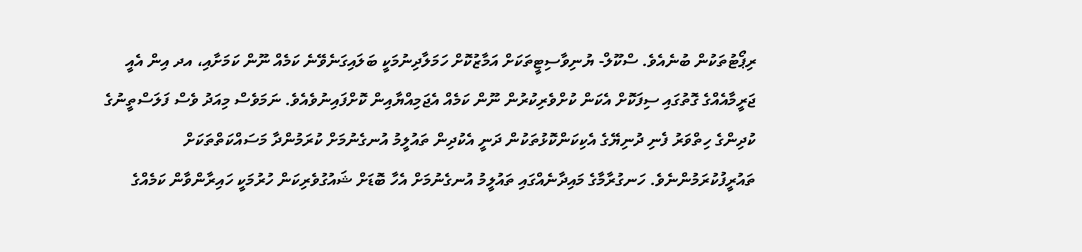ރިޕޯޓުތަކުން ބުނެއެވެ. ސްކޫލް- ޔުނިވާސިޓީތަކަށް އަމާޒުކޮށް ހަމަލާދިނުމަކީ ބަލައިގަނެވޭނެ ކަމެއް ނޫން ކަމަށާއި، އދ އިން އެއީ ޖަރީމާއެއްގެ ގޮތުގައި ސިފަކޮށް އެކަން ކުށްވެރިކުރުން ނޫން ކަމެއް އެޖަމިއްޔާއިން ކޮށްފައިނުވެއެވެ. ނަމަވެސް މިއަދު ވެސް ފަލަސްތީނުގެ ކުދިންގެ ހިތްވަރު ފެނި ދުނިޔޭގެ އެކިކަންކޮޅުތަކުން ދަނީ އެކުދިން ތައުލީމު އުނގެނުމަށް ކުރަމުންދާ މަސައްކަތްތަކަށް ތައުރީފުކުރަމުންނެވެ. ހަނގުރާމާގެ މައިދާނެއްގައި ތައުލީމު އުނގެނުމަށް އެހާ ބޮޑަށް ޝައުގުވެރިކަން ހުރުމަކީ ހައިރާންވާން ކަމެއްގެ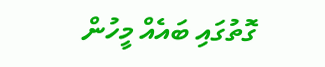ގޮތުގައި ބައެއް މީހުން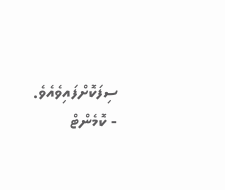ސިފަކޮށްފައިވެއެވެ.
- ކޮމެންޓް